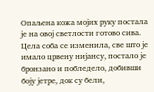Опаљена кожа мојих руку постала је на овој светлости готово сива. Цела соба се изменила, све што је имало црвену нијансу, постало је бронзано и побледело, добивши боју јетре, док су бели,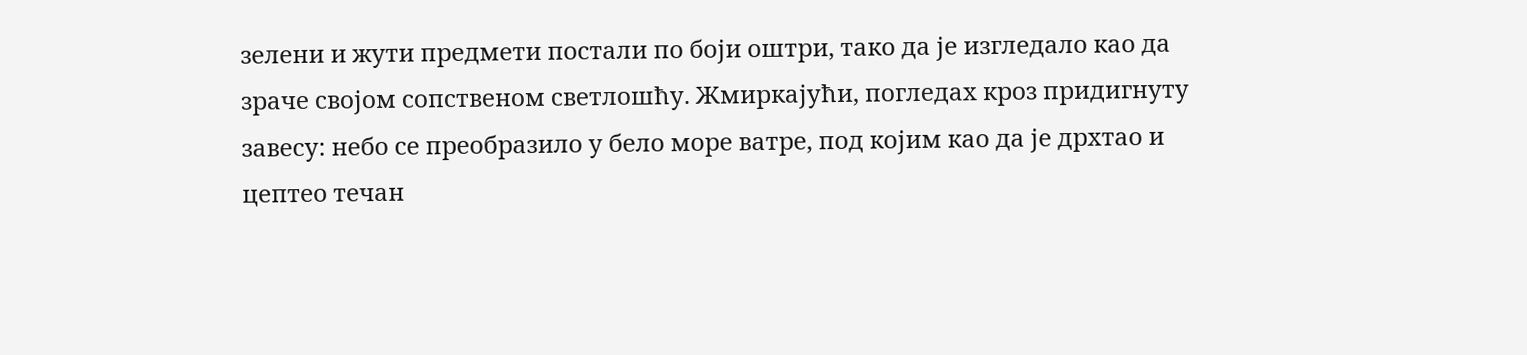зелени и жути предмети постали по боји оштри, тако да је изгледало као да зраче својом сопственом светлошћу. Жмиркајући, погледах кроз придигнуту завесу: небо се преобразило у бело море ватре, под којим као да је дрхтао и цептео течан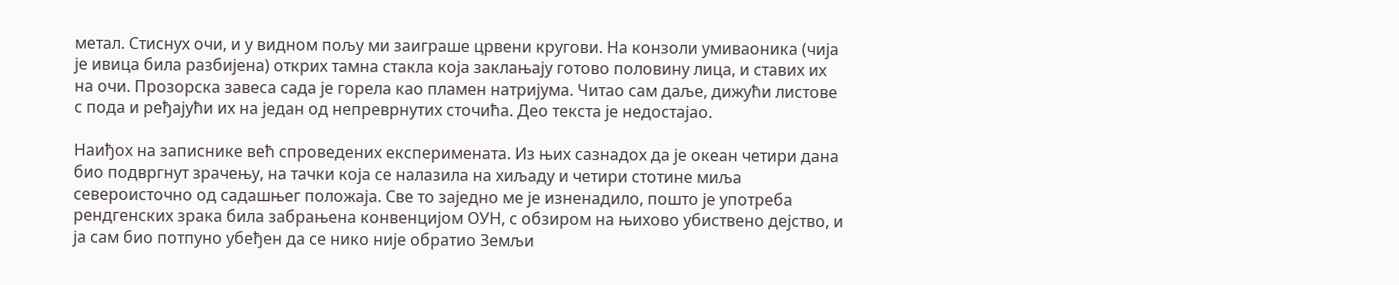метал. Стиснух очи, и у видном пољу ми заиграше црвени кругови. На конзоли умиваоника (чија је ивица била разбијена) открих тамна стакла која заклањају готово половину лица, и ставих их на очи. Прозорска завеса сада је горела као пламен натријума. Читао сам даље, дижући листове с пода и ређајући их на један од непреврнутих сточића. Део текста је недостајао.

Наиђох на записнике већ спроведених експеримената. Из њих сазнадох да је океан четири дана био подвргнут зрачењу, на тачки која се налазила на хиљаду и четири стотине миља североисточно од садашњег положаја. Све то заједно ме је изненадило, пошто је употреба рендгенских зрака била забрањена конвенцијом ОУН, с обзиром на њихово убиствено дејство, и ја сам био потпуно убеђен да се нико није обратио Земљи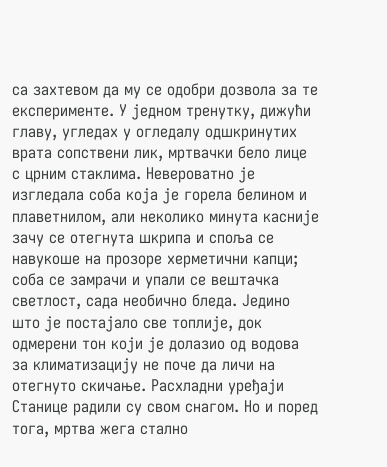са захтевом да му се одобри дозвола за те експерименте. У једном тренутку, дижући главу, угледах у огледалу одшкринутих врата сопствени лик, мртвачки бело лице с црним стаклима. Невероватно је изгледала соба која је горела белином и плаветнилом, али неколико минута касније зачу се отегнута шкрипа и споља се навукоше на прозоре херметични капци; соба се замрачи и упали се вештачка светлост, сада необично бледа. Једино што је постајало све топлије, док одмерени тон који је долазио од водова за климатизацију не поче да личи на отегнуто скичање. Расхладни уређаји Станице радили су свом снагом. Но и поред тога, мртва жега стално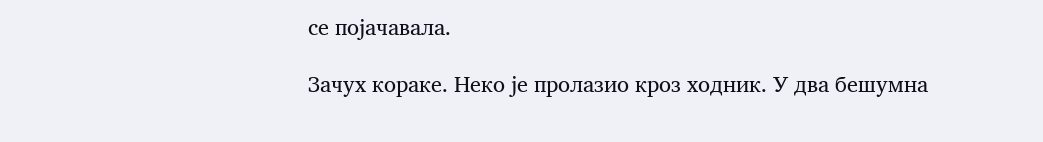се појачавала.

Зачух кораке. Неко је пролазио кроз ходник. У два бешумна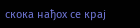скока нађох се крај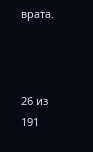врата.



26 из 191